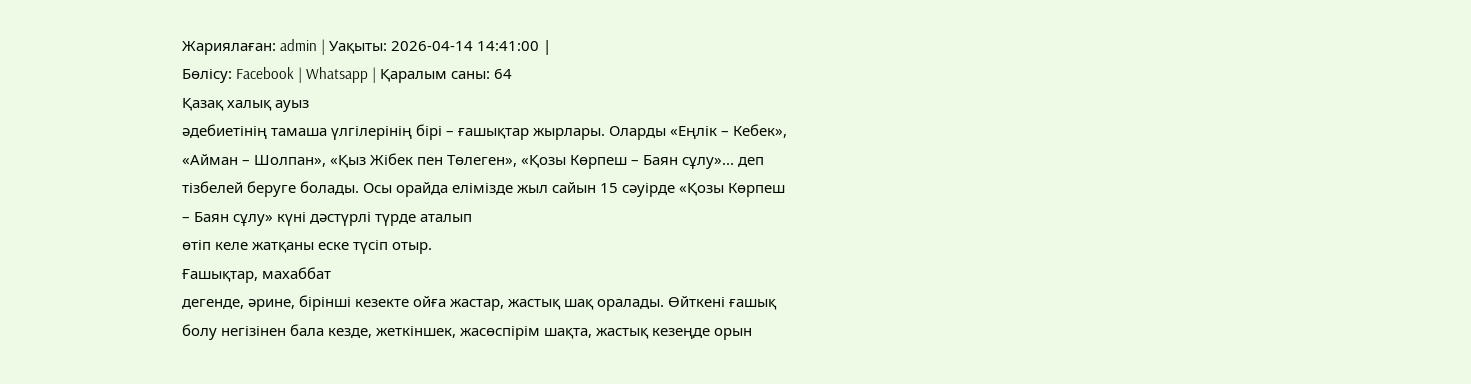Жариялаған: admin | Уақыты: 2026-04-14 14:41:00 |
Бөлісу: Facebook | Whatsapp | Қаралым саны: 64
Қазақ халық ауыз
әдебиетінің тамаша үлгілерінің бірі – ғашықтар жырлары. Оларды «Еңлік – Кебек»,
«Айман – Шолпан», «Қыз Жібек пен Төлеген», «Қозы Көрпеш – Баян сұлу»... деп
тізбелей беруге болады. Осы орайда елімізде жыл сайын 15 сәуірде «Қозы Көрпеш
– Баян сұлу» күні дәстүрлі түрде аталып
өтіп келе жатқаны еске түсіп отыр.
Ғашықтар, махаббат
дегенде, әрине, бірінші кезекте ойға жастар, жастық шақ оралады. Өйткені ғашық
болу негізінен бала кезде, жеткіншек, жасөспірім шақта, жастық кезеңде орын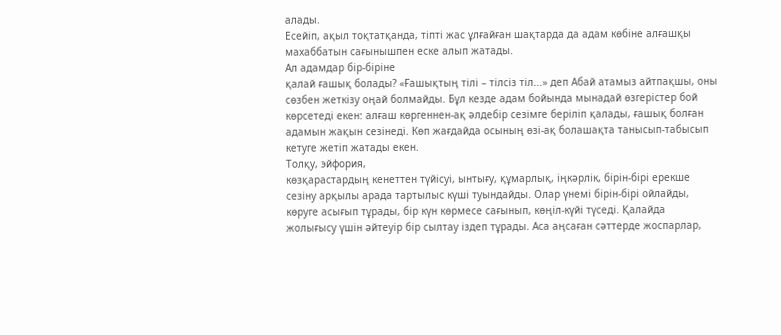алады.
Есейіп, ақыл тоқтатқанда, тіпті жас ұлғайған шақтарда да адам көбіне алғашқы
махаббатын сағынышпен еске алып жатады.
Ал адамдар бір-біріне
қалай ғашық болады? «Ғашықтың тілі – тілсіз тіл...» деп Абай атамыз айтпақшы, оны
сөзбен жеткізу оңай болмайды. Бұл кезде адам бойында мынадай өзгерістер бой
көрсетеді екен: алғаш көргеннен-ақ әлдебір сезімге беріліп қалады, ғашық болған
адамын жақын сезінеді. Көп жағдайда осының өзі-ақ болашақта танысып-табысып
кетуге жетіп жатады екен.
Толқу, эйфория,
көзқарастардың кенеттен түйісуі, ынтығу, құмарлық, іңкәрлік, бірін-бірі ерекше
сезіну арқылы арада тартылыс күші туындайды. Олар үнемі бірін-бірі ойлайды,
көруге асығып тұрады, бір күн көрмесе сағынып, көңіл-күйі түседі. Қалайда
жолығысу үшін әйтеуір бір сылтау іздеп тұрады. Аса аңсаған сәттерде жоспарлар,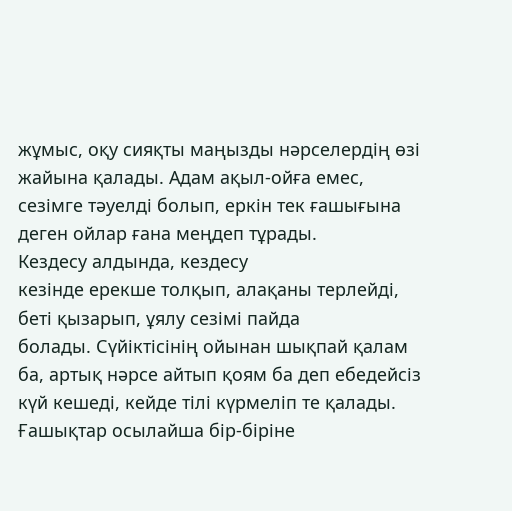жұмыс, оқу сияқты маңызды нәрселердің өзі жайына қалады. Адам ақыл-ойға емес,
сезімге тәуелді болып, еркін тек ғашығына деген ойлар ғана меңдеп тұрады.
Кездесу алдында, кездесу
кезінде ерекше толқып, алақаны терлейді, беті қызарып, ұялу сезімі пайда
болады. Сүйіктісінің ойынан шықпай қалам ба, артық нәрсе айтып қоям ба деп ебедейсіз
күй кешеді, кейде тілі күрмеліп те қалады. Ғашықтар осылайша бір-біріне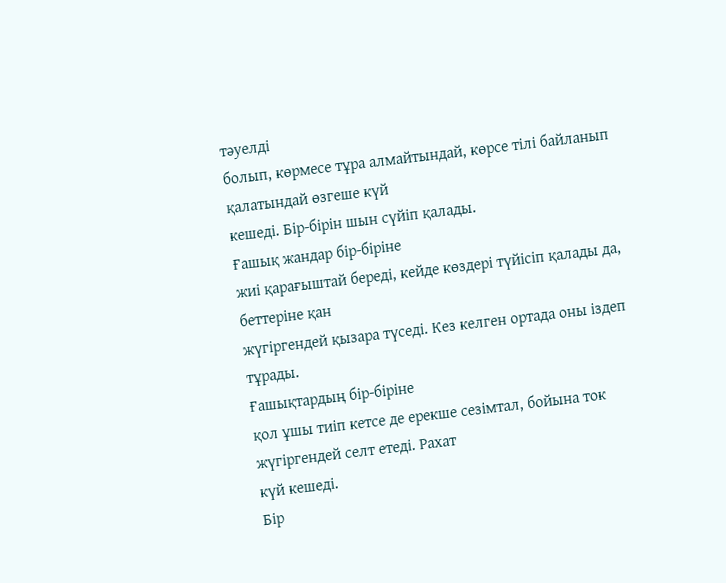тәуелді
болып, көрмесе тұра алмайтындай, көрсе тілі байланып қалатындай өзгеше күй
кешеді. Бір-бірін шын сүйіп қалады.
Ғашық жандар бір-біріне
жиі қарағыштай береді, кейде көздері түйісіп қалады да, беттеріне қан
жүгіргендей қызара түседі. Кез келген ортада оны іздеп тұрады.
Ғашықтардың бір-біріне
қол ұшы тиіп кетсе де ерекше сезімтал, бойына ток жүгіргендей селт етеді. Рахат
күй кешеді.
Бір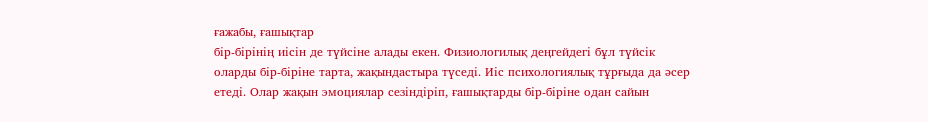ғажабы, ғашықтар
бір-бірінің иісін де түйсіне алады екен. Физиологилық деңгейдегі бұл түйсік
оларды бір-біріне тарта, жақындастыра түседі. Иіс психологиялық тұрғыда да әсер
етеді. Олар жақын эмоциялар сезіндіріп, ғашықтарды бір-біріне одан сайын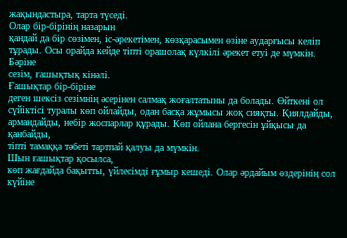жақындастыра, тарта түседі.
Олар бір-бірінің назарын
қандай да бір сөзімен, іс-әрекетімен, көзқарасымен өзіне аударғысы келіп
тұрады. Осы орайда кейде тіпті орашолақ күлкілі әрекет етуі де мүмкін. Бәріне
сезім, ғашықтық кінәлі.
Ғашықтар бір-біріне
деген шексіз сезімнің әсерінен салмақ жоғалтатыны да болады. Өйткені ол
сүйіктісі туралы көп ойлайды, одан басқа жұмысы жоқ сияқты. Қиялдайды,
армандайды, небір жоспарлар құрады. Көп ойлана бергесін ұйқысы да қанбайды,
тіпті тамаққа тәбеті тартпай қалуы да мүмкін.
Шын ғашықтар қосылса,
көп жағдайда бақытты, үйлесімді ғұмыр кешеді. Олар әрдайым өздерінің сол күйіне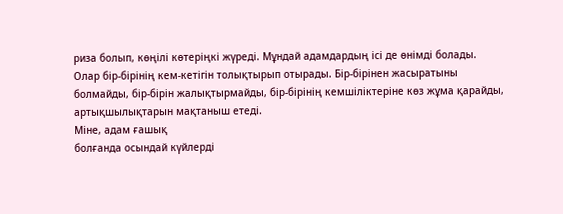риза болып, көңілі көтеріңкі жүреді. Мұндай адамдардың ісі де өнімді болады.
Олар бір-бірінің кем-кетігін толықтырып отырады. Бір-бірінен жасыратыны
болмайды, бір-бірін жалықтырмайды, бір-бірінің кемшіліктеріне көз жұма қарайды,
артықшылықтарын мақтаныш етеді.
Міне, адам ғашық
болғанда осындай күйлерді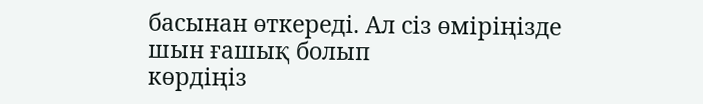басынан өткереді. Ал сіз өміріңізде шын ғашық болып
көрдіңіз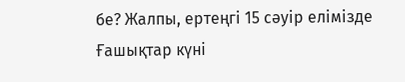бе? Жалпы, ертеңгі 15 сәуір елімізде Ғашықтар күні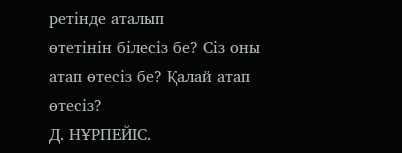ретінде аталып
өтетінін білесіз бе? Сіз оны атап өтесіз бе? Қалай атап өтесіз?
Д. НҰРПЕЙІС.